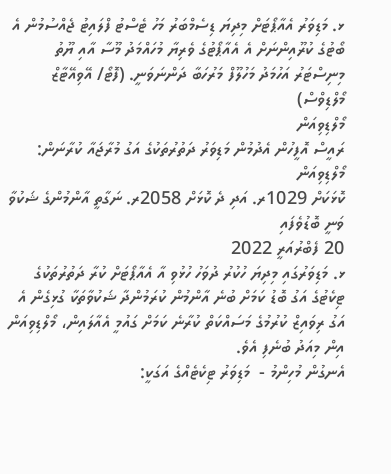ޅ. މަޑިވަރު އެއާޕޯޓަށް މިދިޔަ ޑިސެމްބަރު މަހު ޓެސްޓު ފްލައިޓު ޖެއްސުމުން އެ ބޯޓުގެ ކުރޫއިންނަށް އެ އެއާޕޯޓުގެ ވެރިޔާ މުހައްމަދު މޫސާ އާއި ޔޫތު މިނިސްޓަރު އަހުމަދު މަހުލޫފް މަރުހަބާ ދަންނަވަނީ. (ފޮޓޯ/ އޭވިއޭޓާޒް މޯލްޑިވްސް)
މޯލްޑިވިއަން
ރައީސް އޮފީހުން އެދުމުން މަޑިވަރު ދަތުރުތަކުގެ އަގު މުރާޖައާ ކުރާނަން: މޯލްޑިވިއަން
ކޮޅަކަށް 1029ރ. އަދި ދެ ކޮޅަށް 2058ރ. ނަގާތީ އާންމުންގެ ޝަކުވާ ވަނީ ބޮޑުވެފައި
20 ފެބްރުއަރީ 2022
ޅ. މަޑިވަރުގައި މިދިޔަ ހުކުރު ދުވަހު ހުޅުވި އާ އެއާޕޯޓަށް ކުރާ ދަތުރުތަކުގެ ޓިކެޓުގެ އަގު ބޮޑު ކަމަށް ބުނެ އާންމުން ކުރަމުންދާ ޝަކުވާތަކާ ގުޅިގެން އެ އަގު ރިވައިޒް ކުރުމުގެ މަސައްކަތް ކުރާނެ ކަމަށް ގައުމީ އެއާލައިން، މޯލްޑިވިއަން އިން މިއަދު ބުނެފި އެވެ.
އެނގުން މުހިންމު -  މަޑިވަރު ޓިކެޓެއްގެ އަގަކީ: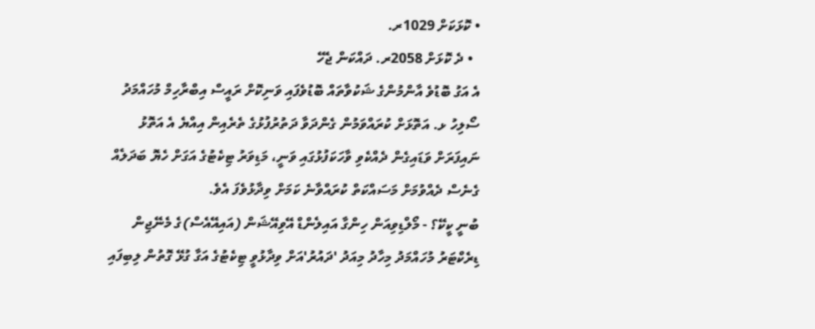• ކޮޅަކަށް 1029ރ.
  • ދެ ކޮޅަށް 2058ރ. ދައްކަން ޖެހޭ
އެ އަގު ބޮޑުވެ އާންމުންގެ ޝަކުވާތައް ބޮޑުވެފައި ވަނިކޮށް ރައީސް އިބްރާހިމް މުހައްމަދު ސޯލިހު ޅ. އަތޮޅަށް ކުރައްވަމުން ގެންދަވާ ދަތުރުފުޅުގެ ތެރެއިން އިއްޔެ އެ އަތޮޅު ނައިފަރަށް ވަޑައިގެން ދެއްކެވި ވާހަކަފުޅުގައި ވަނީ، މަޑިވަރު ޓިކެޓުގެ އަގަށް ހެޔޮ ބަދަލެއް ގެނެސް ދެއްވުމަށް މަސައްކަތް ކުރައްވާނެ ކަމަށް ވިދާޅުވެފަ އެވެ.
ބުނީ ކީކޭ؟ - މޯލްޑިވިއަން ހިންގާ އައިލެންޑް އޭވިއޭޝަން (އައިއޭއެސް)ގެ މެނޭޖިން ޑިރެކްޓަރު މުހައްމަދު މިހާދު މިއަދު 'ދައުރު'އަށް ވިދާޅުވީ ޓިކެޓުގެ އަގާ ގުޅޭ ގޮތުން ލިބިފައި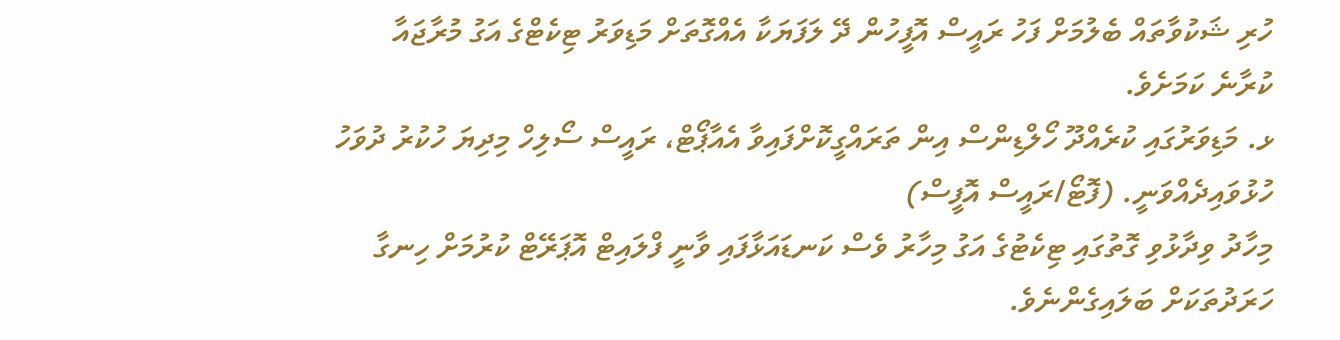ހުރި ޝަކުވާތައް ބެލުމަށް ފަހު ރައީސް އޮފީހުން ދޭ ލަފަޔަކާ އެއްގޮތަށް މަޑިވަރު ޓިކެޓްގެ އަގު މުރާޖައާ ކުރާނެ ކަމަށެވެ.
ޅ. މަޑިވަރުގައި ކުރެއްދޫ ހޯލްޑިންސް އިން ތަރައްގީކޮށްފައިވާ އެއާޕޯޓް، ރައީސް ސޯލިހް މިދިޔަ ހުކުރު ދުވަހު ހުޅުވައިދެއްވަނީ. (ފޮޓޯ/ރައީސް އޮފީސް)
މިހާދު ވިދާޅުވި ގޮތުގައި ޓިކެޓުގެ އަގު މިހާރު ވެސް ކަނޑައަޅާފައި ވާނީ ފްލައިޓް އޮޕަރޭޓް ކުރުމަށް ހިނގާ ހަރަދުތަކަށް ބަލައިގެންނެވެ.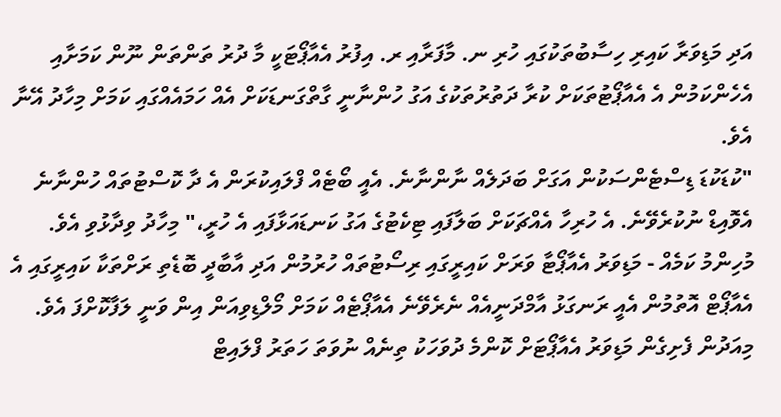އަދި މަޑިވަރާ ކައިރި ހިސާބުތަކުގައި ހުރި ނ. މާފަރާއި ރ. އިފުރު އެއާޕޯޓަކީ މާ ދުރު ތަންތަން ނޫން ކަމަށާއި އެހެންކަމުން އެ އެއާޕޯޓުތަކަށް ކުރާ ދަތުރުތަކުގެ އަގު ހުންނާނީ ގާތްގަނޑަކަށް އެއް ހަމައެއްގައި ކަމަށް މިހާދު އޭނާ އެވެ.
"ކުޑަކުޑަ ޑިސްޓެންސަކުން އަގަށް ބަދަލެއް ނާންނާނެ. އެއީ ބޯޓެއް ފްލައިކުރަން އެ ދާ ކޮސްޓުތައް ހުންނާނެ އެވޮއިޑް ނުކުރެވޭނެ. އެ ހުރިހާ އެއްޗަކަށް ބަލާފައި ޓިކެޓުގެ އަގު ކަނޑައަޅާފައި އެ ހުރީ،" މިހާދު ވިދާޅުވި އެވެ.
މުހިންމު ކަމެއް - މަޑިވަރު އެއާޕޯޓާ ވަރަށް ކައިރީގައި ރިސޯޓުތައް ހުރުމުން އަދި އާބާދީ ބޮޑެތި ރަށްތަކާ ކައިރީގައި އެ އެއާޕޯޓް އޮތުމުން އެއީ ރަނގަޅު އާމްދަނީއެއް ނެރެވޭނެ އެއާޕޯޓެއް ކަމަށް މޯލްޑިވިއަން އިން ވަނީ ލަފާކޮށްފަ އެވެ. މިއަދުން ފެށިގެން މަޑިވަރު އެއާޕޯޓަށް ކޮންމެ ދުވަހަކު ތިނެއް ނުވަތަ ހަތަރު ފްލައިޓް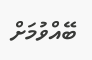ބޭއްވުމަށް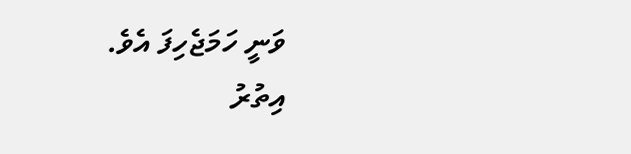ވަނީ ހަމަޖެހިފަ އެވެ.
އިތުރު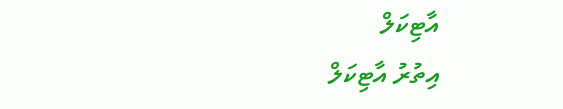އާޓިކަލް
އިތުރު އާޓިކަލް